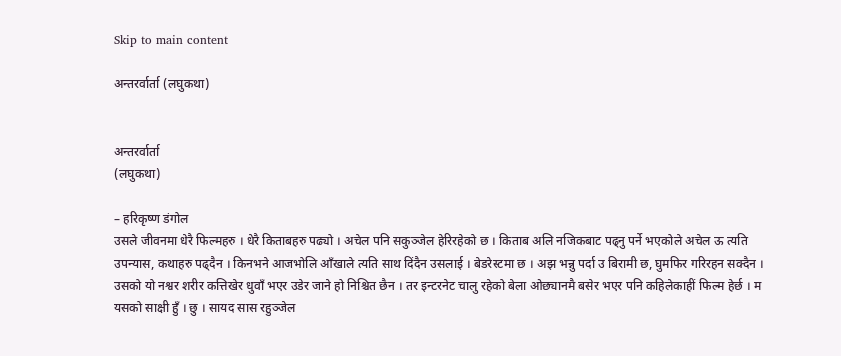Skip to main content

अन्तरर्वार्ता (लघुकथा)


अन्तरर्वार्ता
(लघुकथा)

– हरिकृष्ण डंगोल
उसले जीवनमा धेरै फिल्महरु । धेरै किताबहरु पढ्यो । अचेल पनि सकुञ्जेल हेरिरहेको छ । किताब अलि नजिकबाट पढ्नु पर्ने भएकोले अचेल ऊ त्यति उपन्यास, कथाहरु पढ्दैन । किनभने आजभोलि आँखाले त्यति साथ दिंदैन उसलाई । बेडरेस्टमा छ । अझ भन्नु पर्दा उ बिरामी छ, घुमफिर गरिरहन सक्दैन । उसको यो नश्वर शरीर कत्तिखेर धुवाँ भएर उडेर जाने हो निश्चित छैन । तर इन्टरनेट चालु रहेको बेला ओछ्यानमै बसेर भएर पनि कहिलेकाहीं फिल्म हेर्छ । म यसको साक्षी हुँ । छु । सायद सास रहुञ्जेल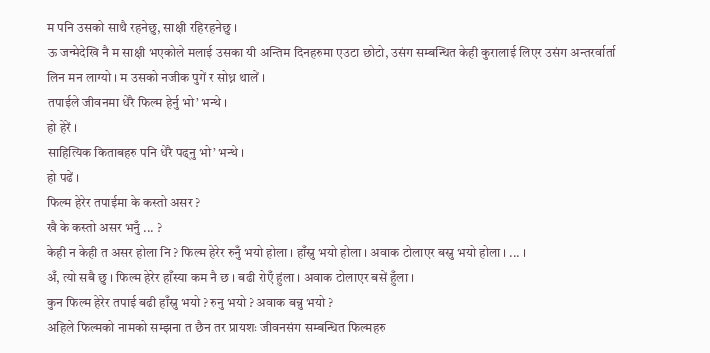म पनि उसको साथै रहनेछु, साक्षी रहिरहनेछु ।
ऊ जन्मेदेखि नै म साक्षी भएकोले मलाई उसका यी अन्तिम दिनहरुमा एउटा छोटो, उसंग सम्बन्धित केही कुरालाई लिएर उसंग अन्तरर्वार्ता लिन मन लाग्यो । म उसको नजीक पुगें र सोध्न थालें ।
तपाईले जीवनमा धेरै फिल्म हेर्नु भो’ भन्थे ।
हो हेरें ।
साहित्यिक किताबहरु पनि धेरै पढ्नु भो’ भन्थे ।
हो पढें ।
फिल्म हेरेर तपाईमा के कस्तो असर ?
खै के कस्तो असर भनुँ ... ?
केही न केही त असर होला नि ? फिल्म हेरेर रुनुँ भयो होला । हाँस्नु भयो होला । अवाक टोलाएर बस्नु भयो होला । ... ।
अँ, त्यो सबै छु । फिल्म हेरेर हाँस्या कम नै छ । बढी रोएँ हुंला । अवाक टोलाएर बसें हुँला ।
कुन फिल्म हेरेर तपाई बढी हाँस्नु भयो ? रुनु भयो ? अवाक बन्नु भयो ?
अहिले फिल्मको नामको सम्झना त छैन तर प्रायशः जीवनसंग सम्बन्धित फिल्महरु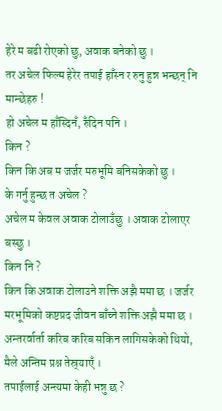हेरे म बढी रोएको छु, अवाक बनेको छु ।
तर अचेल फिल्म हेरेर तपाई हाँस्न र रुनु हुन्न भन्छन् नि मान्छेहरु !
हो अचेल म हाँस्दिनँ, रुँदिन पनि ।
किन ?
किन कि अब म जर्जर मरुभूमि बनिसकेको छु ।
के गर्नु हुन्छ त अचेल ?
अचेल म केवल अवाक टोलाउँछु । अवाक टोलाएर बस्छु ।
किन नि ?
किन कि अवाक टोलाउने शक्ति अझै ममा छ । जर्जर मरभूमिको कष्टप्रद जीवन बाँच्ने शक्ति अझै ममा छ ।
अन्तरर्वार्ता करिब करिब सकिन लागिसकेको थियो, मैले अन्तिम प्रश्न तेस्र्याएँ ।
तपाईलाई अन्त्यमा केही भन्नु छ ?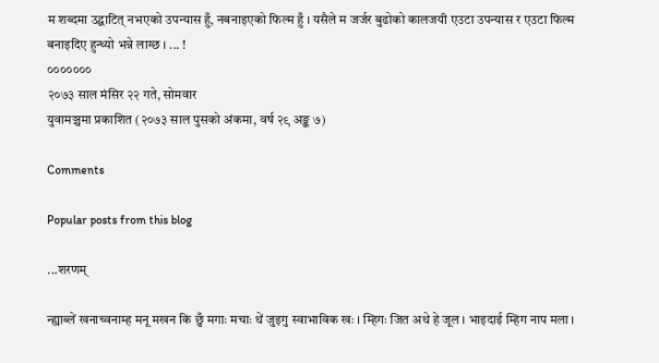म शब्दमा उद्घाटित् नभएको उपन्यास हुँ, नबनाइएको फिल्म हुँ । यसैले म जर्जर बुढोको कालजयी एउटा उपन्यास र एउटा फिल्म बनाइदिए हुन्थ्यो भन्ने लाग्छ । ... !
०००००००
२०७३ साल मंसिर २२ गते, सोमवार
युवामञ्चमा प्रकाशित (२०७३ साल पुसको अंकमा, वर्ष २९ अङ्क ७)

Comments

Popular posts from this blog

...शरणम्

न्ह्याब्लें खनाच्वनाम्ह मनू मखन कि छुँ मगाः मचाः थें जुइगु स्वाभाविक खः । म्हिगः जित अथे हे जूल । भाइदाई म्हिग नाप मला ।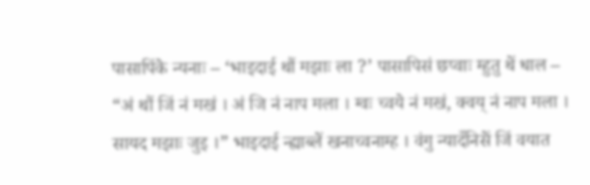पासापिंके न्यनाः – ‘भाइदाई थौं मझाः ला ?’ पासापिसं छप्वाः म्हुतु थें धाल – “अं थौं जिं नं मखं । अं जि नं नाप मला । ग्वः च्वये नं मखं, क्वय् नं नाप मला । सायद मझाः जुइ ।” भाइदाई न्ह्याब्लें खनाच्वनाम्ह । वंगु न्यादँनिसें जिं वयात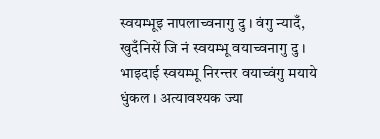स्वयम्भूइ नापलाच्वनागु दु । वंगु न्यादँ, खुदँनिसें जि नं स्वयम्भू वयाच्वनागु दु । भाइदाई स्वयम्भू निरन्तर वयाच्वंगु मयाये धुंकल । अत्यावश्यक ज्या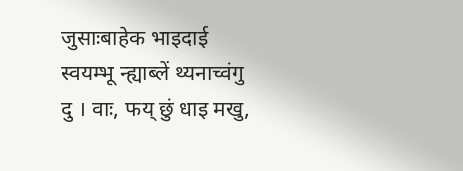जुसाःबाहेक भाइदाई स्वयम्भू न्ह्याब्लें थ्यनाच्वंगु दु । वाः, फय् छुं धाइ मखु,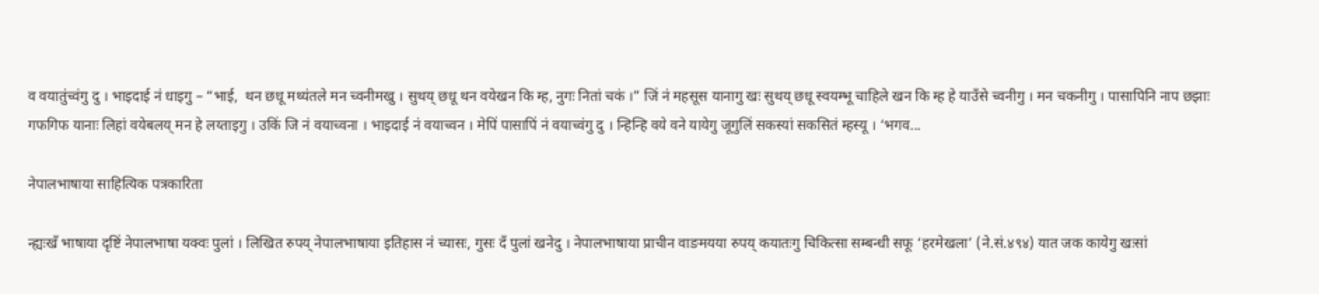व वयातुंच्वंगु दु । भाइदाई नं धाइगु – “भाई,  थन छधू मथ्यंतले मन च्वनीमखु । सुथय् छधू थन वयेखन कि म्ह, नुगः नितां चकं ।” जिं नं महसूस यानागु खः सुथय् छधू स्वयम्भू चाहिले खन कि म्ह हे याउँसे च्वनीगु । मन चकनीगु । पासापिनि नाप छझाः गफगिफ यानाः लिहां वयेबलय् मन हे लय्ताइगु । उकिं जि नं वयाच्वना । भाइदाई नं वयाच्वन । मेपिं पासापिं नं वयाच्वंगु दु । न्हिन्हि वये वने यायेगु जूगुलिं सकस्यां सकसितं म्हस्यू । ‘भगव...

नेपालभाषाया साहित्यिक पत्रकारिता

न्ह्यःखँ भाषाया दृष्टिं नेपालभाषा यक्वः पुलां । लिखित रुपय् नेपालभाषाया इतिहास नं च्यासः, गुसः दँ पुलां खनेदु । नेपालभाषाया प्राचीन वाङमयया रुपय् कयातःगु चिकित्सा सम्बन्धी सफू ‘हरमेखला’ (ने.सं.४९४) यात जक कायेगु खःसां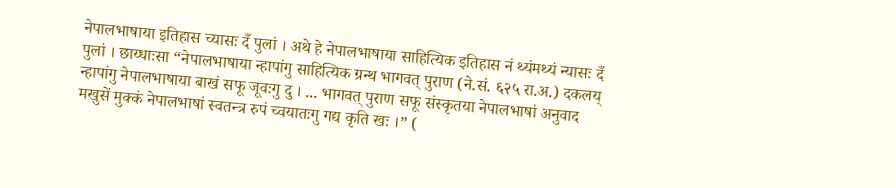नेपालभाषाया इतिहास च्यासः दँ पुलां । अथे हे नेपालभाषाया साहित्यिक इतिहास नं थ्यंमथ्यं न्यासः दँ पुलां । छाय्धाःसा “नेपालभाषाया न्हापांगु साहित्यिक ग्रन्थ भागवत् पुराण (ने.सं. ६२५ रा.अ.) दकलय् न्हापांगु नेपालभाषाया बाखं सफू जूवःगु दु । ... भागवत् पुराण सफू संस्कृतया नेपालभाषां अनुवाद मखुसें मुक्कं नेपालभाषां स्वतन्त्र रुपं च्वयातःगु गद्य कृति खः ।” (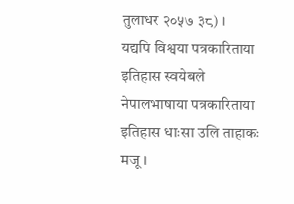तुलाधर २०५७ ३८) ।    यद्यपि विश्वया पत्रकारिताया इतिहास स्वयेबले नेपालभाषाया पत्रकारिताया इतिहास धाःसा उलि ताहाकः मजू ।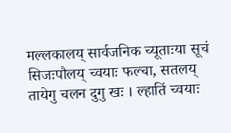मल्लकालय् सार्वजनिक च्यूताःया सूचं सिजःपौलय् च्वयाः फल्चा, सतलय् तायेगु चलन दुगु खः । ल्हातिं च्वयाः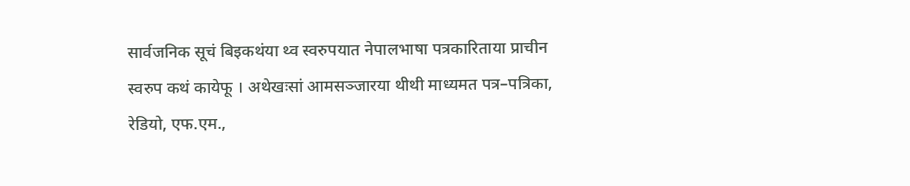सार्वजनिक सूचं बिइकथंया थ्व स्वरुपयात नेपालभाषा पत्रकारिताया प्राचीन स्वरुप कथं कायेफू । अथेखःसां आमसञ्जारया थीथी माध्यमत पत्र–पत्रिका, रेडियो, एफ.एम.,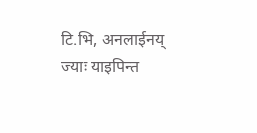टि.भि, अनलाईनय् ज्याः याइपिन्त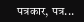पत्रकार, पत्र...